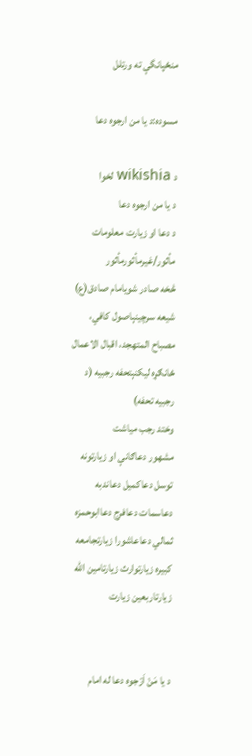منځپانگې ته ورتلل

مسوده:د یا من ارجوه دعا

د wikishia لخوا
د یا من ارجوه دعا
د دعا او زیارت معلومات
مأثور/غیرمأثورمأثور
څخه صادر شویامام صادق(ع)
شیعه سرچینېاصول کافي، مصباح المتهجد، اقبال الاعمال
ځانګړه لیکنېتحفه رجبیه (د رجبیه تحفه)
وختد رجب میاشت
مشهور دعاګانې او زیارتونه
توسل دعاکمیل دعاندبه دعاسمات دعافرج دعاابوحمزه ثمالي دعاعاشورا زیارتجامعه کبیره زیارتوارث زیارتامین الله زیارتاربعین زیارت


د یا مَنْ اَرْجوه دعا له امام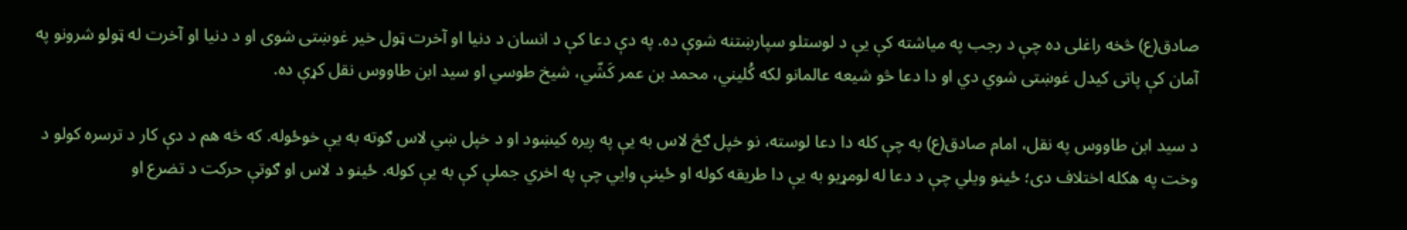صادق(ع) څخه راغلی ده چې د رجب په میاشته کې يې د لوستلو سپارښتنه شوې ده. په دې دعا کې د انسان د دنیا او آخرت ټول خیر غوښتی شوی او د دنیا او آخرت له ټولو شرونو په آمان کې پاتی کیدل غوښتی شوي دي او دا دعا څو شیعه عالمانو لکه کُلیني، محمد بن عمر کَشّي، شیخ طوسي او سید ابن ‌طاووس نقل کړې ده.

د سید ابن طاووس په نقل، امام صادق(ع) به چې کله دا دعا لوسته، نو خپل ګڅ لاس به یې په ږیره کیښود او د خپل ښي لاس ګوته به یې خوځوله. که څه هم د دې کار د ترسره کولو د وخت په هکله اختلاف دی؛ ځینو ویلي چې د دعا له لومړيو به یې دا طریقه کوله او ځینې وايي چې په اخري جملې کې به یې کوله. ځینو د لاس او ګوتې حرکت د تضرع او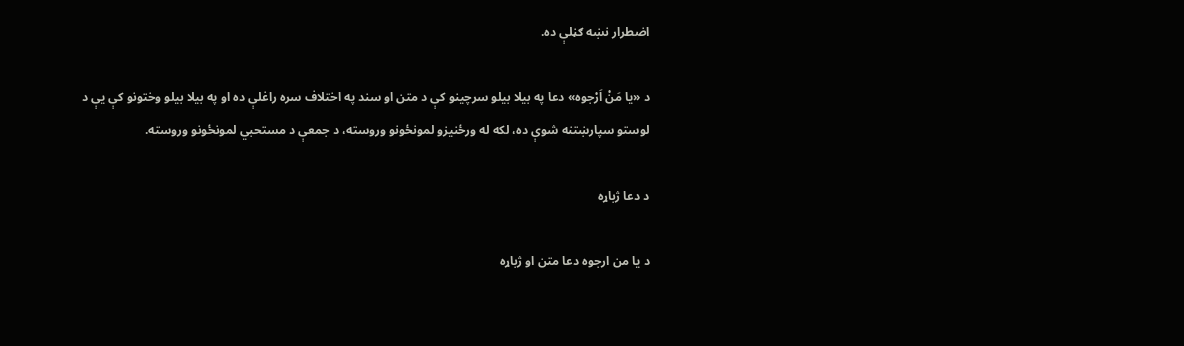اضطرار نښه ګڼلې ده.

د «یا مَنْ اَرْجوه» دعا په بیلا بیلو سرچینو کې د متن او سند په اختلاف سره راغلې ده او په بیلا بیلو وختونو کې یې د لوستو سپارښتنه شوې ده، لکه له ورځنیزو لمونځونو وروسته، د جمعې د مستحبي لمونځونو وروسته.

د دعا ژباړه

د یا من ارجوه دعا متن او ژباړه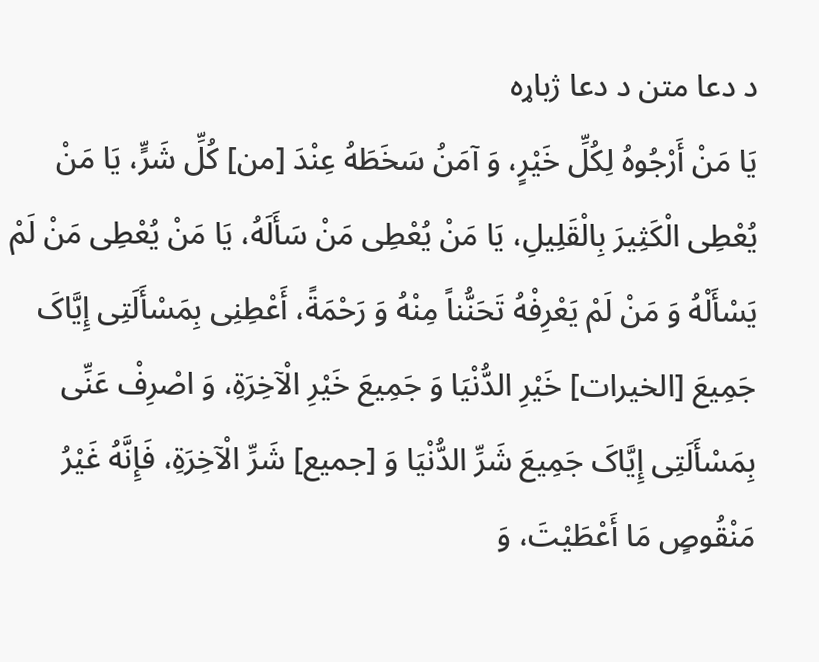د دعا متن د دعا ژباړه
یَا مَنْ أَرْجُوهُ لِکُلِّ خَیْرٍ، وَ آمَنُ سَخَطَهُ عِنْدَ [من] کُلِّ شَرٍّ، یَا مَنْ یُعْطِی الْکَثِیرَ بِالْقَلِیلِ، یَا مَنْ یُعْطِی مَنْ سَأَلَهُ، یَا مَنْ یُعْطِی مَنْ لَمْ یَسْأَلْهُ وَ مَنْ لَمْ یَعْرِفْهُ تَحَنُّناً مِنْهُ وَ رَحْمَةً، أَعْطِنِی بِمَسْأَلَتِی إِیَّاکَ جَمِیعَ [الخیرات] خَیْرِ الدُّنْیَا وَ جَمِیعَ خَیْرِ الْآخِرَةِ، وَ اصْرِفْ عَنِّی بِمَسْأَلَتِی إِیَّاکَ جَمِیعَ شَرِّ الدُّنْیَا وَ [جمیع] شَرِّ الْآخِرَةِ، فَإِنَّهُ غَیْرُ مَنْقُوصٍ مَا أَعْطَیْتَ، وَ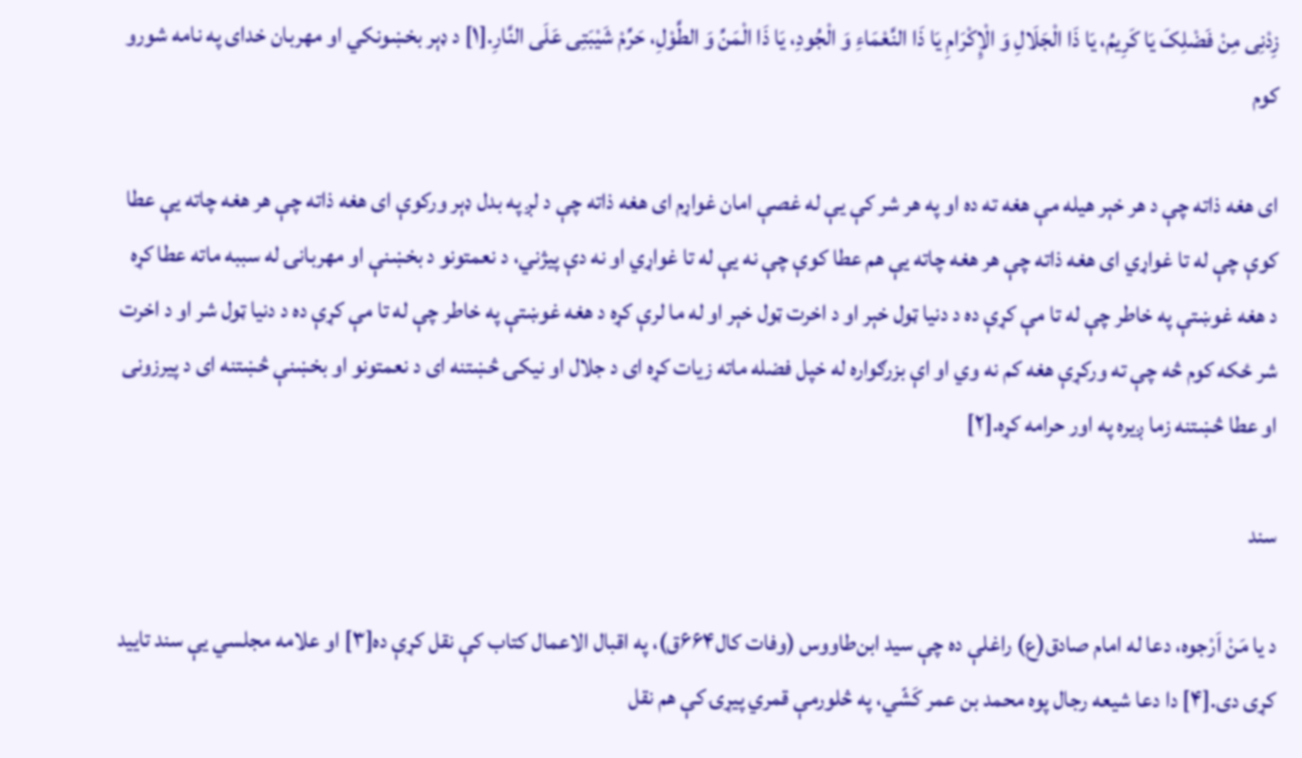زِدْنِی مِنْ فَضْلِکَ یَا کَرِیمُ، یَا ذَا الْجَلَالِ وَ الْإِکْرَامِ یَا ذَا النَّعْمَاءِ وَ الْجُودِ، یَا ذَا الْمَنِّ وَ الطَّوْلِ، حَرِّمْ شَیْبَتِی عَلَی النَّارِ.[۱] د ډېر بخښونکي او مهربان خدای په نامه شورو کوم

ای هغه ذاته چې د هر خېر هیله مې هغه ته ده او په هر شر کې یې له غصې امان غواړم ای هغه ذاته چې د لږ په بدل ډېر ورکوې ای هغه ذاته چې هر هغه چاته یې عطا کوې چې له تا غواړي ای هغه ذاته چې هر هغه چاته یې هم عطا کوې چې نه یې له تا غواړي او نه دې پيژني، د نعمتونو د بخښنې او مهربانۍ له سببه ماته عطا کړه د هغه غوښتې په خاطر چې له تا مې کړې ده د دنیا ټول خېر او د اخرت ټول خېر او له ما لرې کړه د هغه غوښتې په خاطر چې له تا مې کړې ده د دنیا ټول شر او د اخرت شر ځکه کوم څه چې ته ورکړې هغه کم نه وي او اې بزرګواره له خپل فضله ماته زیات کړه ای د جلال او نیکۍ څښتنه ای د نعمتونو او بخښنې څښتنه ای د پیرزونی او عطا څښتنه زما ږیره په اور حرامه کړه.[۲]

سند

د یا مَنْ اَرْجوه، دعا له امام صادق(ع) راغلې ده چې سید ابن‌طاووس (وفات کال۶۶۴ق)، په اقبال الاعمال کتاب کې نقل کړې ده[۳] او علامه مجلسي یې سند تایید کړی دی.[۴] دا دعا شیعه رجال پوه محمد بن عمر کَشّي، په څلورمې قمري پیړۍ کې هم نقل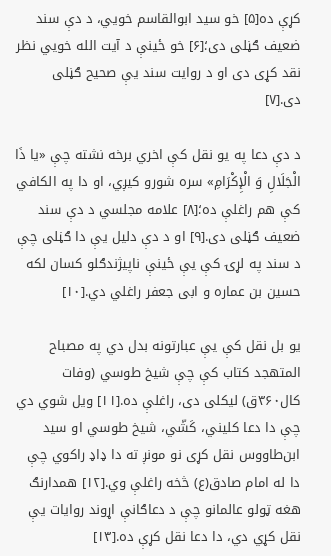کړې ده[۵] خو سید ابوالقاسم خویي، د دې سند ضعیف ګڼلی دی؛[۶] خو ځینې د آیت‌ الله خویي نظر نقد کړی دی او د روایت سند یې صحیح ګڼلی دی.[۷]

د دې دعا په یو نقل کې اخري برخه نشته چې «یا ذَا الْجَلَالِ وَ الْإِکْرَامِ» سره شورو کیږي، او دا په الکافي کې هم راغلې ده؛[۸] علامه مجلسي د دې سند ضعیف ګڼلی دی.[۹] او د دې دلیل یې دا ګڼلی چې د سند په لړۍ کې يې ځینې ناپيژندګلو کسان لکه حسین بن عماره و ابی‌ جعفر راغلي دي.[۱۰]

یو بل نقل کې یې عبارتونه بدل دي په مصباح المتهجد کتاب کې چې شیخ طوسي (وفات کال۳۶۰ق) لیکلی دی، راغلې ده.[۱۱] ویل شوي دي چې دا دعا کلیني، کَشّي، شیخ طوسي او سید ابن‌طاووس نقل کړی نو مونږ ته دا ډاډ راکوي چې دا له امام صادق(ع) څخه راغلې وي.[۱۲] همدارنګ هغه ټولو عالمانو چې د دعاګانې اړوند روایات يې نقل کړي دي، دا دعا نقل کړې ده.[۱۳]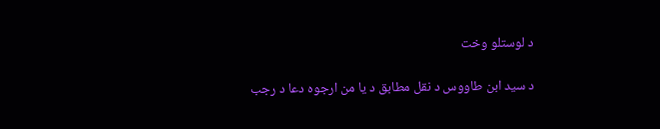د لوستلو وخت

د سید ابن طاووس د نقل مطابق د یا من ارجوه دعا د رجب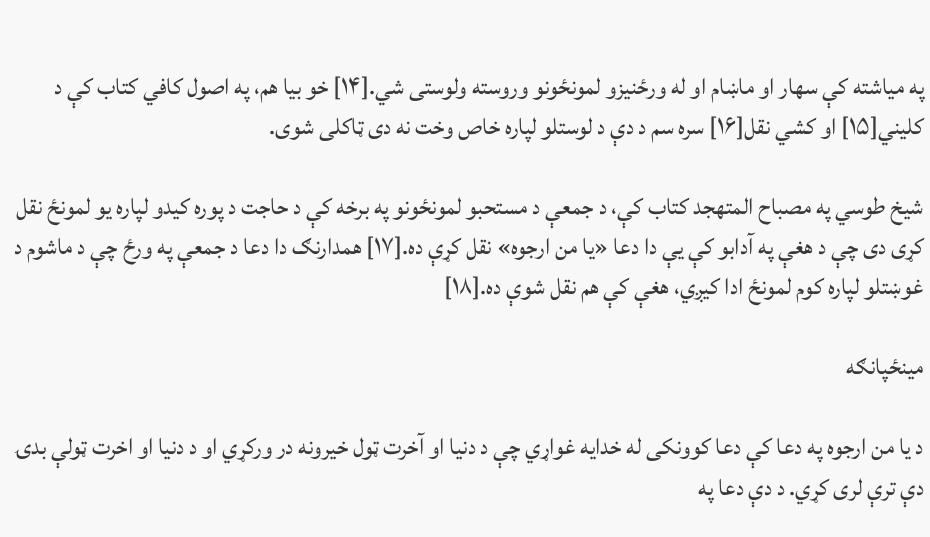په میاشته کې سهار او ماښام او له ورځنیزو لمونځونو وروسته ولوستی شي.[۱۴] خو بیا هم، په اصول کافي کتاب کې د کلیني[۱۵] او کشي نقل[۱۶] سره سم د دې د لوستلو لپاره خاص وخت نه دی ټاکلی شوی.

شیخ طوسي په مصباح المتهجد کتاب کې، د جمعې د مستحبو لمونځونو په برخه کې د حاجت د پوره کیدو لپاره یو لمونځ نقل کړی دی چې د هغې په آدابو کې یې دا دعا «یا من ارجوه» نقل کړې ده.[۱۷] همدارنګ دا دعا د جمعې په ورځ چې د ماشوم د غوښتلو لپاره کوم لمونځ ادا کیږي، هغې کې هم نقل شوې ده.[۱۸]

مینځپانګه

د یا من ارجوه په دعا کې دعا کوونکی له خدایه غواړي چې د دنیا او آخرت ټول خیرونه در ورکړي او د دنیا او اخرت ټولې بدۍ دې ترې لری کړي. د دې دعا په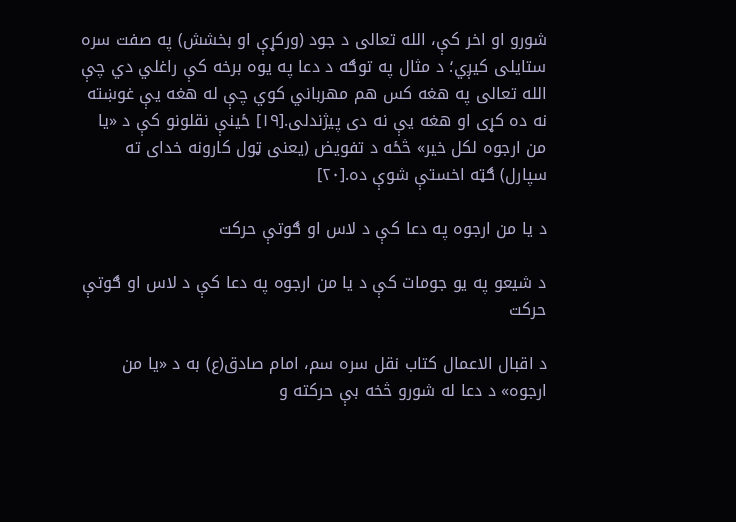شورو او اخر کې، الله تعالی د جود (ورکړې او بخشش) په صفت سره ستایلی کیږي؛ د مثال په توګه د دعا په یوه برخه کې راغلي دي چې الله تعالی په هغه کس هم مهرباني کوي چې له هغه یې غوښته نه ده کړی او هغه یې نه دی پيژندلی.[۱۹] ځینې نقلونو کې د «یا من ارجوه لکل خیر» څځه د تفویض (یعنی ټول کارونه خدای ته سپارل) ګټه اخستې شوې ده.[۲۰]

د یا من ارجوه په دعا کې د لاس او ګوتې حرکت

د شیعو په یو جومات کې د یا من ارجوه په دعا کې د لاس او ګوتې حرکت

د اقبال الاعمال کتاب نقل سره سم، امام صادق(ع) به د «یا من ارجوه» د دعا له شورو څخه بې حرکته و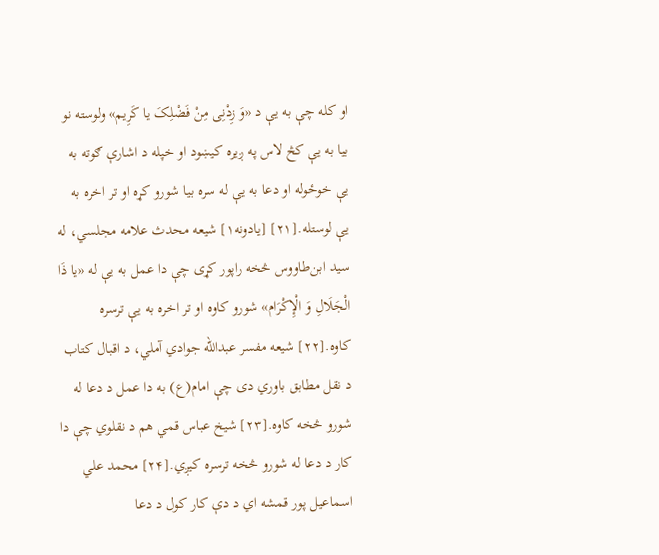او کله چې به یې د «وَ زِدْنِی مِنْ فَضْلِکَ یا کَرِیم» ولوسته نو بیا به یې کڅ لاس په ږیره کیښود او خپله د اشارې ګوته به یې خوځوله او دعا به یې له سره بیا شورو کړه او تر اخره به یې لوستله.[۲۱] [یادونه۱] شیعه محدث علامه مجلسي، له سید ابن‌طاووس څخه راپور کړی چې دا عمل به یې له «یا ذَا الْجَلَالِ وَ الْإِکْرَام» شورو کاوه او تر اخره به یې ترسره کاوه.[۲۲] شیعه مفسر عبدالله جوادي آملي، د اقبال کتاب د نقل مطابق باوري دی چې امام(ع) به دا عمل د دعا له شورو څخه کاوه.[۲۳] شیخ عباس قمي هم د نقلوي چې دا کار د دعا له شورو څخه ترسره کیږي.[۲۴] محمد علي اسماعیل‌ پور قمشه‌ اي د دې کار کول د دعا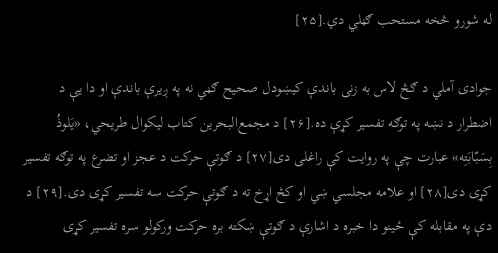له شورو څخه مستحب ګڼلي دي.[۲۵]

جوادی آملي د ګڅ لاس به زنی باندې کیښودل صحیح ګڼي نه په ږیرې باندې او دا یې د اضطرار د نښه په توګه تفسیر کړې ده.[۲۶] د مجمع‌البحرین کتاب لیکوال طریحي، «یَلوذُ بِسَبّابَتِه» عبارت چې په روایت کې راغلی دی[۲۷] د ګوتې حرکت د عجز او تضرع په توګه تفسیر کړی دی[۲۸] او علامه مجلسي ښي او کڅ اړخ ته د ګوتې حرکت سه تفسیر کړی دی.[۲۹] د دې په مقابله کې ځینو دا خبره د اشارې د ګوتې ښکته بره حرکت ورکولو سره تفسیر کړی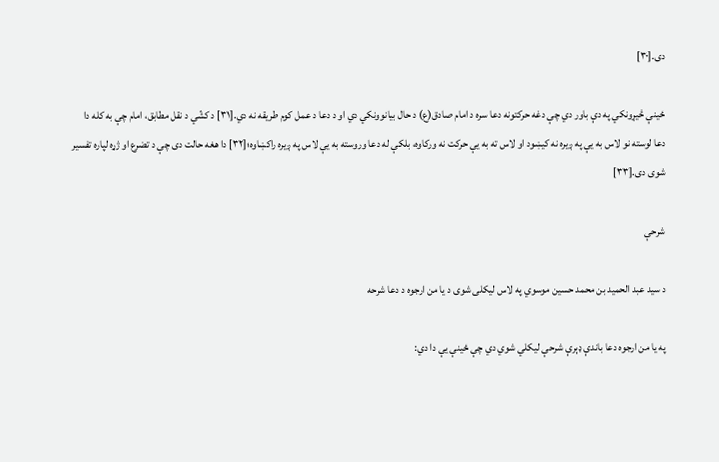دی.[۳۰]

ځینې څیړونکي په دې باور دي چې دغه حرکتونه دعا سره د امام صادق(ع) د حال بیانوونکي دي او د دعا د عمل کوم طریقه نه دي.[۳۱] د کشّي د نقل مطابق، امام چې به کله دا دعا لوسته نو لاس به یې په ږیره نه کیښود او لاس ته به یې حرکت نه ورکاوه، بلکې له دعا وروسته به یې لاس په ږیره راکښاوه؛[۳۲] دا هغه حالت دی چې د تضرع او ژړه لپاره تفسیر شوی دی.[۳۳]

شرحې

د سید عبد الحمید بن محمد حسین موسوي په لاس لیکلی شوی د یا من ارجوه د دعا شرحه

په یا من ارجوه دعا باندې ډېرې شرحې لیکلي شوي دي چې ځینې یې دا دي: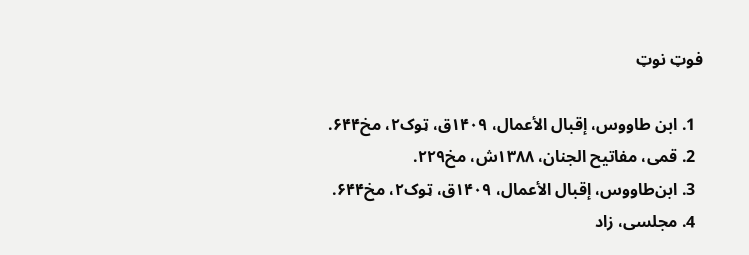فوټ نوټ

  1. ابن طاووس، إقبال الأعمال، ۱۴۰۹ق، ټوک۲، مخ۶۴۴.
  2. قمی، مفاتیح الجنان، ۱۳۸۸ش، مخ۲۲۹.
  3. ابن‌طاووس، إقبال الأعمال، ۱۴۰۹ق، ټوک۲، مخ۶۴۴.
  4. مجلسی، زاد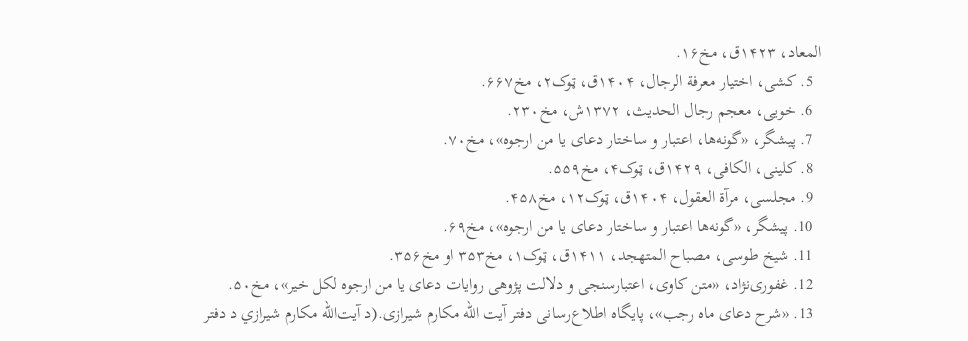المعاد، ۱۴۲۳ق، مخ۱۶.
  5. کشی، اختیار معرفة الرجال، ۱۴۰۴ق، ټوک۲، مخ۶۶۷.
  6. خویی، معجم رجال الحدیث، ۱۳۷۲ش، مخ۲۳۰.
  7. پیشگر، «گونه‌ها، اعتبار و ساختار دعای یا من ارجوه»، مخ۷۰.
  8. کلینی، الکافی، ۱۴۲۹ق، ټوک۴، مخ۵۵۹.
  9. مجلسی، مرآة العقول، ۱۴۰۴ق، ټوک۱۲، مخ۴۵۸.
  10. پیشگر، «گونه‌ها اعتبار و ساختار دعای یا من ارجوه»، مخ۶۹.
  11. شیخ طوسی، مصباح المتهجد، ۱۴۱۱ق، ټوک۱، مخ۳۵۳ او مخ۳۵۶.
  12. غفوری‌نژاد، «متن کاوی، اعتبارسنجی و دلالت پژوهی روایات دعای یا من ارجوه لکل خیر»، مخ۵۰.
  13. «شرح دعای ماه رجب»، پایگاه اطلاع‌رسانی دفتر آیت الله مکارم شیرازی.(د آیت‌الله مکارم شیرازي د دفتر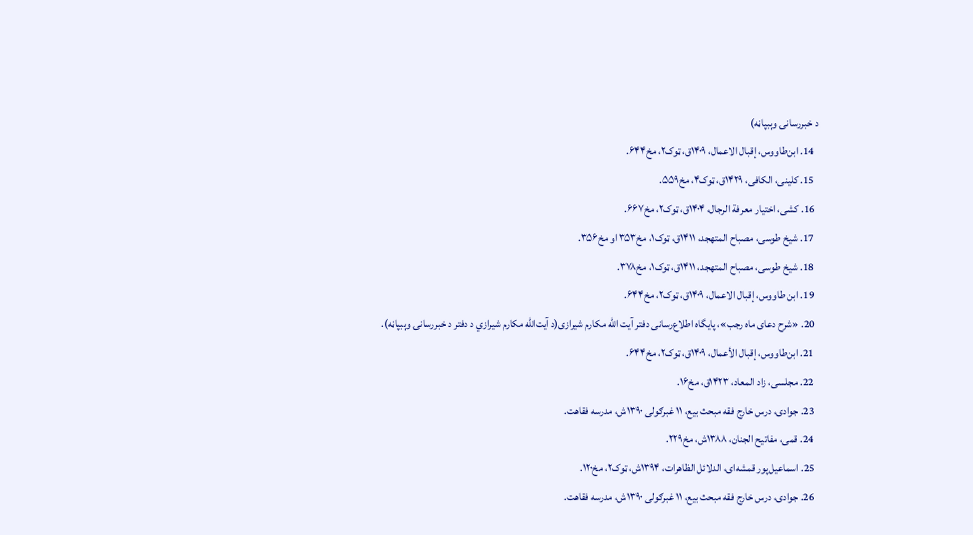د خبررسانۍ وېبپاڼه)
  14. ابن‌طاووس، إقبال الاعمال، ۱۴۰۹ق، ټوک۲، مخ۶۴۴.
  15. کلینی، الکافی، ۱۴۲۹ق، ټوک۴، مخ۵۵۹.
  16. کشی، اختیار معرفة الرجال، ۱۴۰۴ق، ټوک۲، مخ۶۶۷.
  17. شیخ طوسی، مصباح المتهجد، ۱۴۱۱ق، ټوک۱، مخ۳۵۳ او مخ۳۵۶.
  18. شیخ طوسی، مصباح المتهجد، ۱۴۱۱ق، ټوک۱، مخ۳۷۸.
  19. ابن طاووس، إقبال الاعمال، ۱۴۰۹ق، ټوک۲، مخ۶۴۴.
  20. «شرح دعای ماه رجب»، پایگاه اطلاع‌رسانی دفتر آیت الله مکارم شیرازی(د آیت‌الله مکارم شیرازي د دفتر د خبررسانۍ وېبپاڼه).
  21. ابن‌طاووس، إقبال الأعمال، ۱۴۰۹ق، ټوک۲، مخ۶۴۴.
  22. مجلسی، زاد المعاد، ۱۴۲۳ق، مخ۱۶.
  23. جوادی، درس خارج فقه مبحث بیع، ۱۱ غبرګولی ۱۳۹۰ش، مدرسه فقاهت.
  24. قمی، مفاتیح الجنان، ۱۳۸۸ش، مخ۲۲۹.
  25. اسماعیل‌پور قمشه‌ای، الدلائل الظاهرات، ۱۳۹۴ش، ټوک۲، مخ۱۲۰.
  26. جوادی، درس خارج فقه مبحث بیع، ۱۱ غبرګولی ۱۳۹۰ش، مدرسه فقاهت.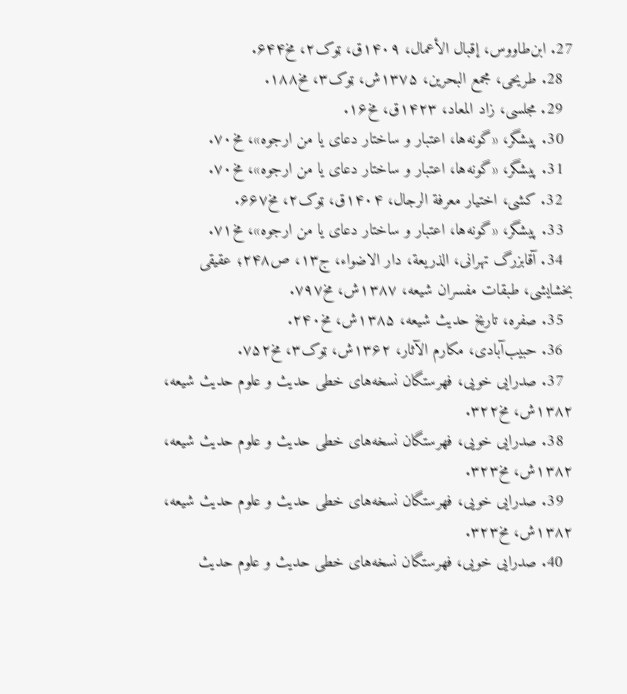27. ابن‌طاووس، إقبال الأعمال، ۱۴۰۹ق، ټوک۲، مخ۶۴۴.
  28. طریحی، مجمع البحرین، ۱۳۷۵ش، ټوک۳، مخ۱۸۸.
  29. مجلسی، زاد المعاد، ۱۴۲۳ق، مخ۱۶.
  30. پیشگر، «گونه‌ها، اعتبار و ساختار دعای یا من ارجوه»، مخ۷۰.
  31. پیشگر، «گونه‌ها، اعتبار و ساختار دعای یا من ارجوه»، مخ۷۰.
  32. کشی، اختیار معرفة الرجال، ۱۴۰۴ق، ټوک۲، مخ۶۶۷.
  33. پیشگر، «گونه‌ها، اعتبار و ساختار دعای یا من ارجوه»، مخ۷۱.
  34. آقابزرگ تهرانی، الذریعة،‌ دار الاضواء، ج۱۳، ص۲۴۸؛ عقیقی بخشایشی، طبقات مفسران شیعه، ۱۳۸۷ش، مخ۷۹۷.
  35. صفره، تاریخ حدیث شیعه، ۱۳۸۵ش، مخ۲۴۰.
  36. حبیب‌آبادی، مکارم الآثار، ۱۳۶۲ش، ټوک۳، مخ۷۵۲.
  37. صدرایی خویی، فهرستگان نسخه‌های خطی حدیث و علوم حدیث شیعه، ۱۳۸۲ش، مخ۳۲۲.
  38. صدرایی خویی، فهرستگان نسخه‌های خطی حدیث و علوم حدیث شیعه، ۱۳۸۲ش، مخ۳۲۳.
  39. صدرایی خویی، فهرستگان نسخه‌های خطی حدیث و علوم حدیث شیعه، ۱۳۸۲ش، مخ۳۲۳.
  40. صدرایی خویی، فهرستگان نسخه‌های خطی حدیث و علوم حدیث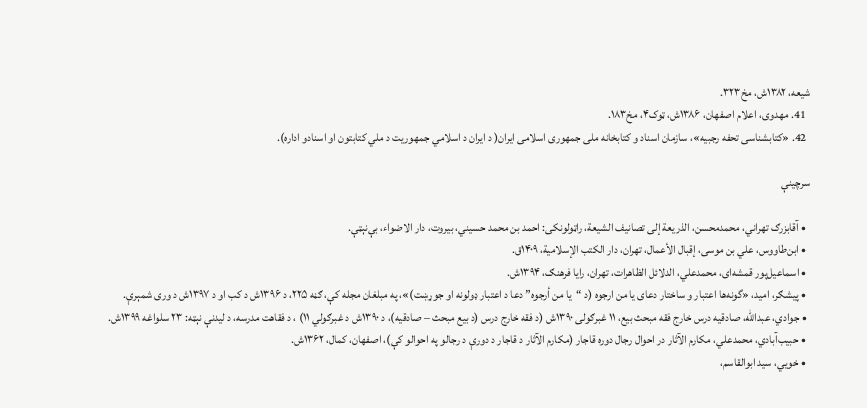شیعه، ۱۳۸۲ش، مخ۳۲۳.
  41. مهدوی، اعلام اصفهان، ۱۳۸۶ش، ټوک۴، مخ۱۸۳.
  42. «کتابشناسی تحفه رجبیه»، سازمان اسناد و کتابخانه ملی جمهوری اسلامی ایران( د ایران د اسلامي جمهوریت د ملي کتابتون او اسنادو اداره).

سرچينې

  • آقابزرګ تهراني، محمدمحسن، الذریعة إلی تصانیف الشیعة، راټولونکی: احمد بن محمد حسیني، بیروت، دار الاضواء، بې‌نېټې.
  • ابن‌طاووس، علي بن موسی، إقبال الأعمال، تهران، دار الکتب الإسلامیة، ۱۴۰۹ق.
  • اسماعیل‌پور قمشه‌ای، محمدعلي، الدلائل الظاهرات، تهران، رایا فرهنګ، ۱۳۹۴ش.
  • پیشګر، امید، «گونه‌ها اعتبار و ساختار دعای یا من ارجوه (د “یا من أرجوه” دعا د اعتبار ډولونه او جوړښت)»، په مبلغان مجله کې، ګڼه ۲۲۵، د ۱۳۹۶ش د کب او د ۱۳۹۷ش د وری شمېرې.
  • جوادي، عبدالله، صادقیه درس خارج فقه مبحث بیع، ۱۱ غبرګولی ۱۳۹۰ش (د فقه خارج درس (د بیع مبحث – صادقیه)، د ۱۳۹۰ش د غبرګولي ۱۱) ، د فقاهت مدرسه، د لیدنې نېټه: ۲۳ سلواغه ۱۳۹۹ش.
  • حبیب‌آبادي، محمدعلي، مکارم الآثار در احوال رجال دوره قاجار (مکارم الآثار د قاجار د دورې د رجالو په احوالو کې)، اصفهان، کمال، ۱۳۶۲ش.
  • خویي، سید ابوالقاسم،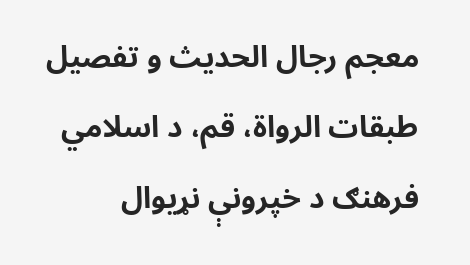معجم رجال الحدیث و تفصیل طبقات الرواة، قم، د اسلامي فرهنګ د خپرونې نړیوال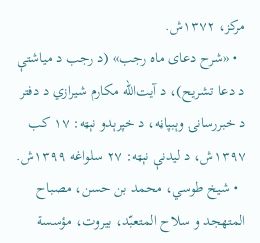مرکز، ۱۳۷۲ش.
  • «شرح دعای ماه رجب» (د رجب د میاشتې د دعا تشریح)، د آیت‌الله مکارم شیرازي د دفتر د خبررسانۍ وېبپاڼه، د خپرېدو نېټه: ۱۷ کب ۱۳۹۷ش، د لیدنې نېټه: ۲۷ سلواغه ۱۳۹۹ش.
  • شیخ طوسي، محمد بن حسن، مصباح المتهجد و سلاح المتعبّد، بیروت، مؤسسة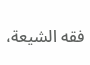فقه الشیعة،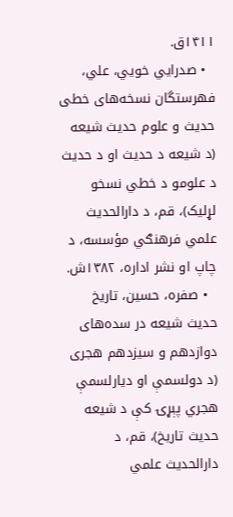۱۴۱۱ق.
  • صدرایي خویي، علي، فهرستگان نسخه‌های خطی حدیث و علوم حدیث شیعه (د شیعه د حدیث او د حدیث د علومو د خطي نسخو لړلیک)، قم، د دارالحدیث علمي فرهنګي مؤسسه، د چاپ او نشر اداره، ۱۳۸۲ش.
  • صفره، حسین، تاریخ حدیث شیعه در سده‌های دوازدهم و سیزدهم هجری (د دولسمې او دیارلسمې هجري پېړۍ کې د شیعه حدیث تاریخ)، قم، د دارالحدیث علمي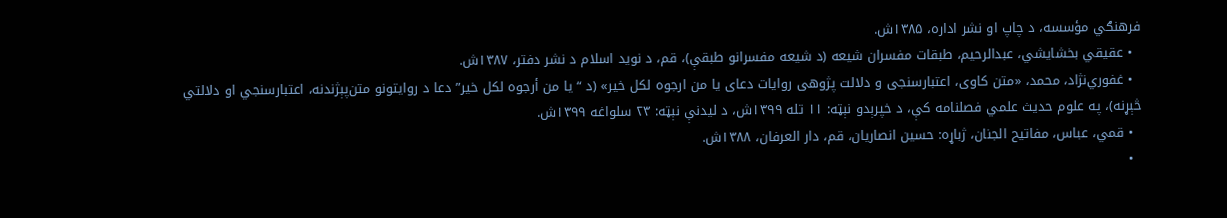فرهنګي مؤسسه، د چاپ او نشر اداره، ۱۳۸۵ش.
  • عقیقي بخشایشي، عبدالرحیم، طبقات مفسران شیعه (د شیعه مفسرانو طبقې)، قم، د نوید اسلام د نشر دفتر، ۱۳۸۷ش.
  • غفوري‌نژاد، محمد، «متن کاوی، اعتبارسنجی و دلالت پژوهی روایات دعای یا من ارجوه لکل خیر» (د “یا من أرجوه لکل خیر” دعا د روایتونو متن‌پېژندنه، اعتبارسنجي او دلالتي څېړنه)، په علوم حدیث علمي فصلنامه کې، د خپرېدو نېټه: ۱۱ تله ۱۳۹۹ش، د لیدنې نېټه: ۲۳ سلواغه ۱۳۹۹ش.
  • قمي، عباس، مفاتیح الجنان، ژباړه: حسین انصاریان، قم، دار العرفان، ۱۳۸۸ش.
  •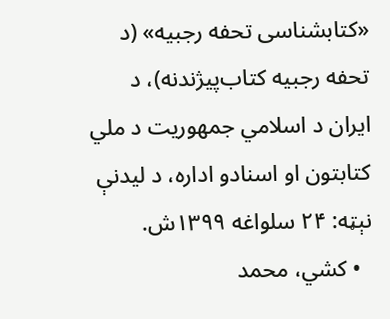«کتابشناسی تحفه رجبیه» (د تحفه رجبیه کتاب‌پیژندنه)، د ایران د اسلامي جمهوریت د ملي کتابتون او اسنادو اداره، د لیدنې نېټه: ۲۴ سلواغه ۱۳۹۹ش.
  • کشي، محمد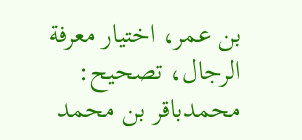بن عمر، اختیار معرفة الرجال، تصحیح: محمدباقر بن محمد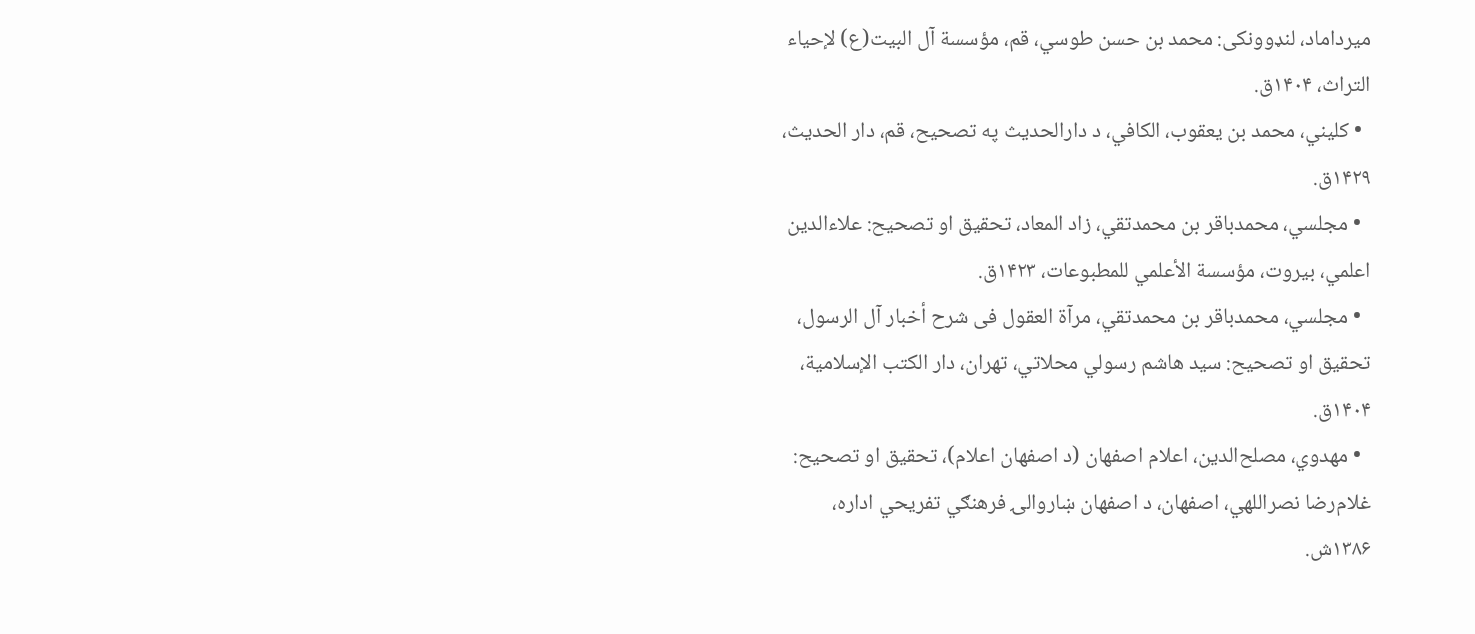میرداماد، لنډوونکی: محمد بن حسن طوسي، قم، مؤسسة آل البیت(ع) لإحیاء التراث، ۱۴۰۴ق.
  • کلیني، محمد بن یعقوب، الکافي، د دارالحدیث په تصحیح، قم، دار الحدیث، ۱۴۲۹ق.
  • مجلسي، محمدباقر بن محمدتقي، زاد المعاد، تحقیق او تصحیح: علاءالدین اعلمي، بیروت، مؤسسة الأعلمي للمطبوعات، ۱۴۲۳ق.
  • مجلسي، محمدباقر بن محمدتقي، مرآة العقول فی شرح أخبار آل الرسول، تحقیق او تصحیح: سید هاشم رسولي محلاتي، تهران، دار الکتب الإسلامیة، ۱۴۰۴ق.
  • مهدوي، مصلح‌الدین، اعلام اصفهان (د اصفهان اعلام)، تحقیق او تصحیح: غلام‌رضا نصراللهي، اصفهان، د اصفهان ښاروالۍ فرهنګي تفریحي اداره، ۱۳۸۶ش.